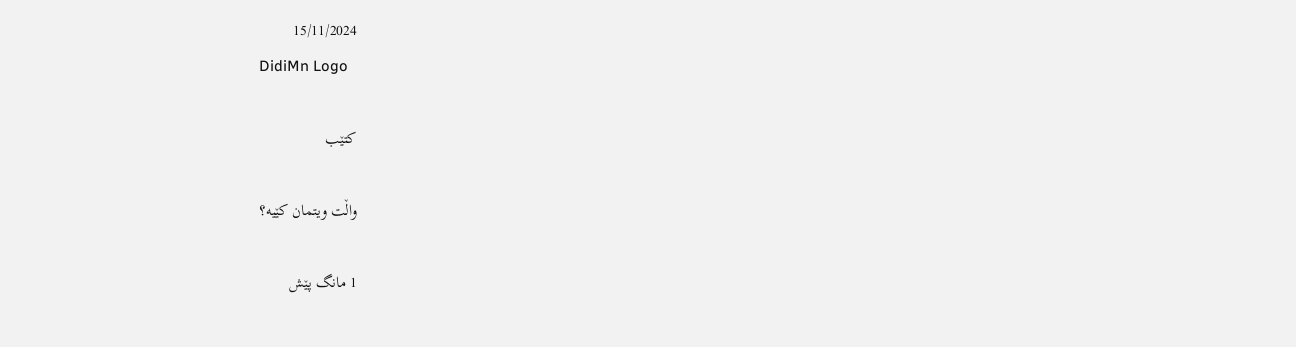15/11/2024
DidiMn Logo

کتێب

واڵت ویتمان کێیە؟

1 مانگ پێش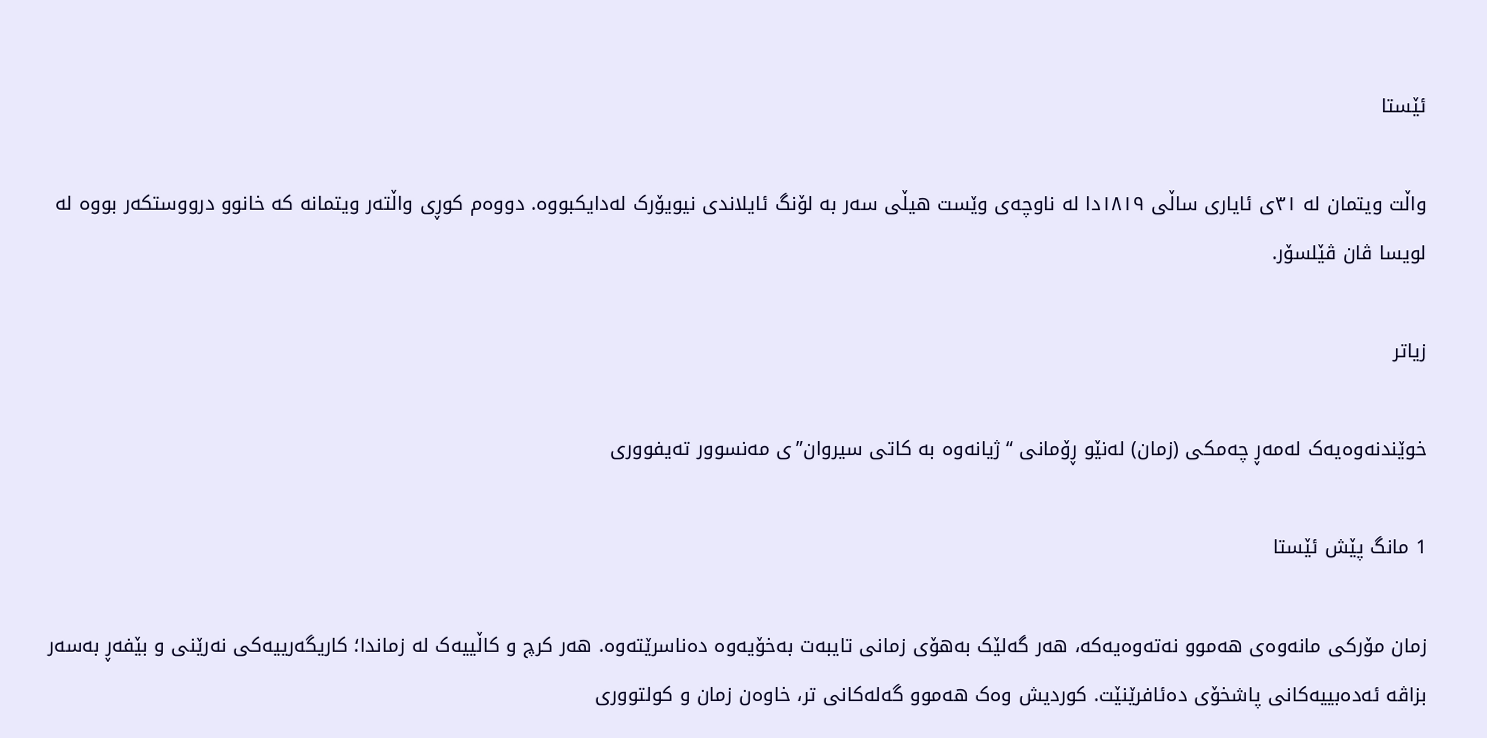ئێستا

واڵت ویتمان لە ٣١ی ئایاری ساڵی ١٨١٩دا لە ناوچەی وێست هیڵی سەر بە لۆنگ ئایلاندی نیویۆرک لەدایکبووە. دووەم کوڕی واڵتەر ویتمانە کە خانوو درووستکەر بووە لە لویسا ڤان ڤێلسۆر.

زیاتر

خوێندنەوەیەک لەمەڕ چەمکی (زمان) لەنێو ڕۆمانی “ژیانەوە بە کاتی سیروان”ی مەنسوور تەیفووری

1 مانگ پێش ئێستا

زمان مۆرکی مانەوەی هەموو نەتەوەیەکە، هەر گەلێک بەهۆی زمانی تایبەت بەخۆیەوە دەناسرێتەوە. هەر کرچ و کاڵییەک لە زماندا؛ کاریگەرییەکی نەرێنی و بێفەڕ بەسەر بزاڤە ئەدەبییەکانی پاشخۆی دەئافرێنێت. کوردیش وەک هەموو گەلەکانی تر، خاوەن زمان و کولتووری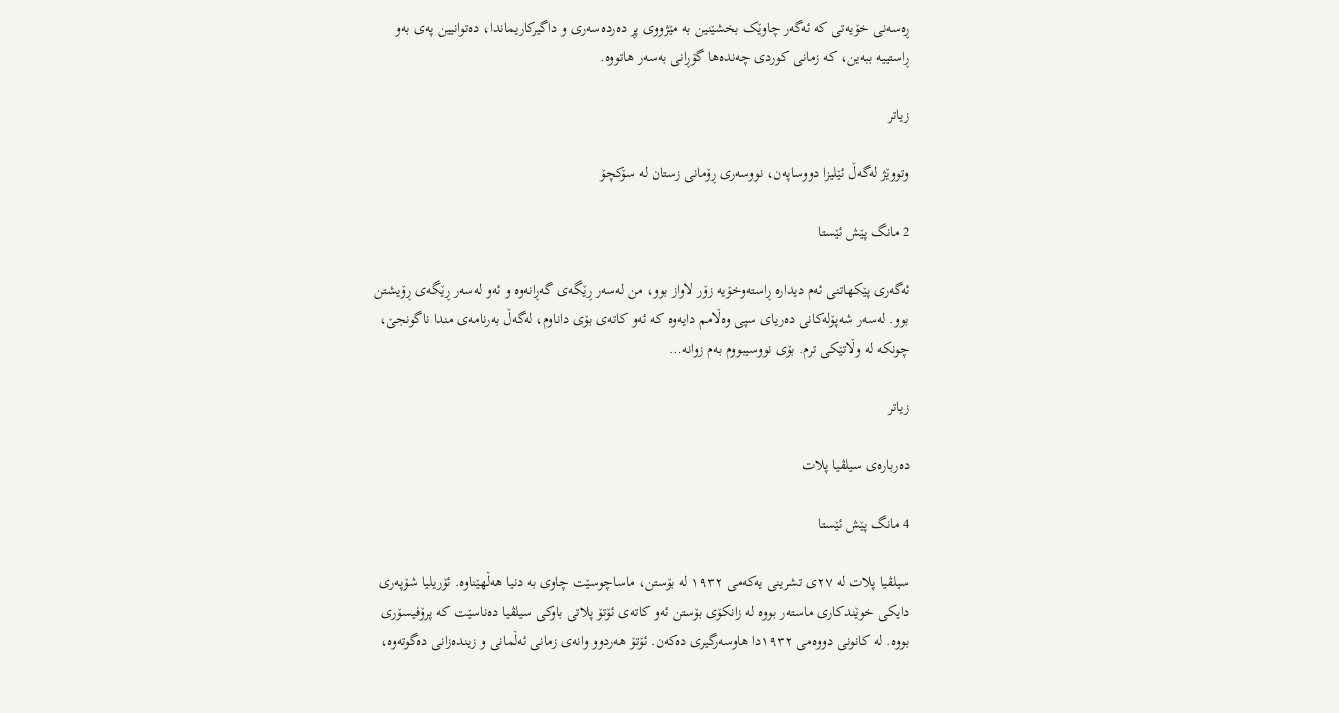ڕەسەنی خۆیەتی کە ئەگەر چاوێک بخشێنین بە مێژووی پڕ دەردەسەری و داگیرکاریماندا، دەتوانیین پەی بەو ڕاستییە ببەین، کە زمانی کوردی چەندەها گۆڕانی بەسەر هاتووە.

زیاتر

وتووێژ لەگەڵ ئێلیزا دووساپەن، نووسەری ڕۆمانی زستان لە سۆکچۆ

2 مانگ پێش ئێستا

ئەگەری پێکهاتنی ئەم دیدارە ڕاستەوخۆیە زۆر لاواز بوو، من لەسەر ڕێگەی گەڕانەوە و ئەو لەسەر ڕێگەی ڕۆیشتن بوو. لەسەر شەپۆلەکانی دەریای سپی وەڵامم دایەوە کە ئەو کاتەی بۆی داناوم، لەگەڵ بەرنامەی مندا ناگونجێ، چونکە لە وڵاتێکی ترم. بۆی نووسیبووم بەم زوانە…

زیاتر

دەربارەی سیلڤیا پلات

4 مانگ پێش ئێستا

سیلڤیا پلات لە ٢٧ی تشرینی یەکەمی ١٩٣٢ لە بۆستن، ماساچوسێت چاوی بە دنیا هەڵهێناوە. ئۆریلیا شۆپەری دایکی خوێندکاری ماستەر بووە لە زانکۆی بۆستن ئەو کاتەی ئۆتۆ پلاتی باوکی سیلڤیا دەناسێت کە پرۆفیسۆری بووە. لە کانونی دووەمی ١٩٣٢دا هاوسەرگیری دەکەن. ئۆتۆ هەردوو وانەی زمانی ئەڵمانی و زیندەزانی دەگوتەوە،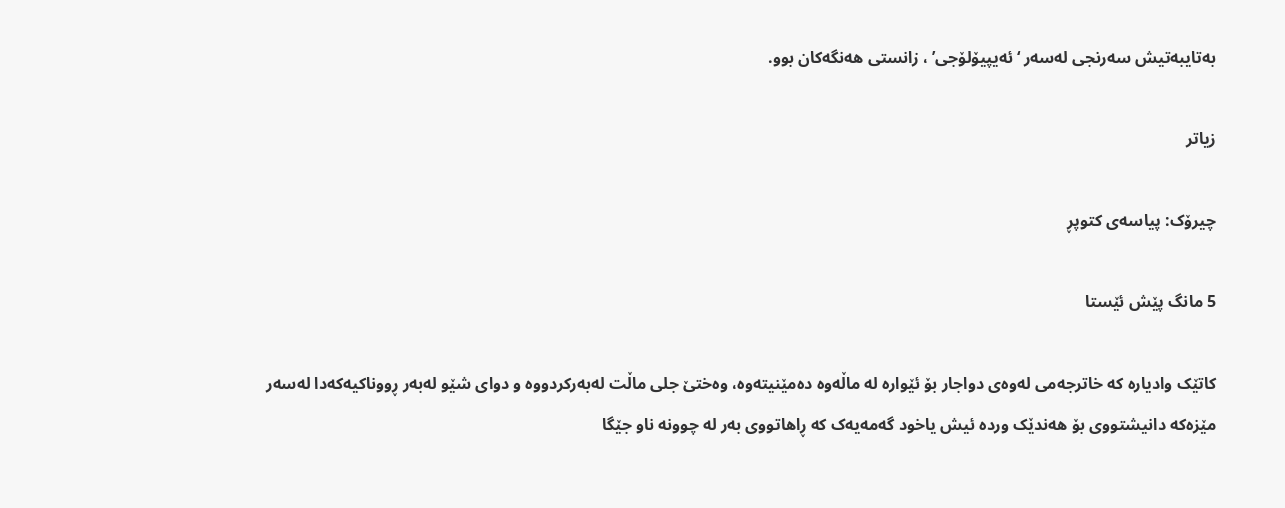بەتایبەتیش سەرنجی لەسەر ‘ئەیپیۆلۆجی’ ، زانستی هەنگەکان بوو.

زیاتر

چیرۆک: پیاسەی کتوپڕ

5 مانگ پێش ئێستا

کاتێک وادیارە کە خاترجەمی لەوەی دواجار بۆ ئێوارە لە ماڵەوە دەمێنیتەوە، وەختێ جلی ماڵت لەبەرکردووە و دوای شێو لەبەر ڕووناکیەکەدا لەسەر مێزەکە دانیشتووی بۆ هەندێک وردە ئیش یاخود گەمەیەک کە ڕاهاتووی بەر لە چوونە ناو جێگا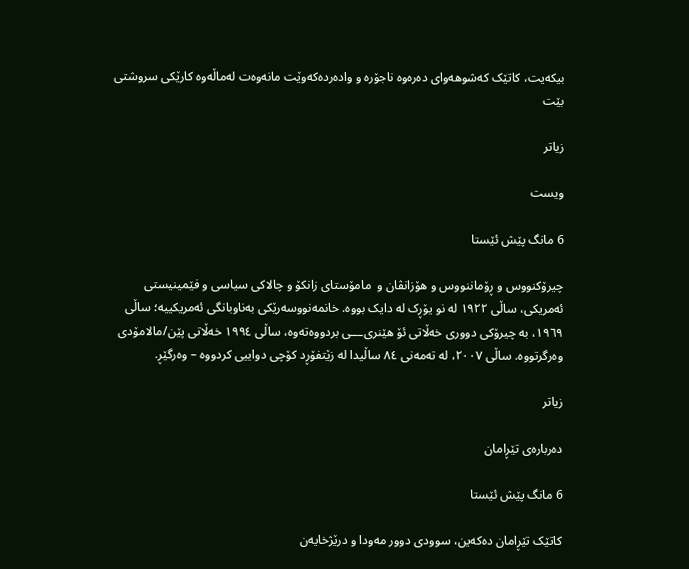بیکەیت، ‌کاتێک کەشوهەوای دەرەوە ناجۆرە و وادەردەکەوێت مانەوەت لەماڵەوە کارێکی سروشتی بێت

زیاتر

ویست

6 مانگ پێش ئێستا

چیرۆکنووس و ڕۆماننووس و هۆزانڤان و  مامۆستای زانکۆ و چالاکی سیاسی و فێمینیستی ئەمریکی، ساڵی ١٩٢٢ لە نو یۆڕک لە دایک بووە. خانمەنووسەرێکی بەناوبانگی ئەمریکییە؛ ساڵی ۱۹٦۹، بە چیرۆکی دووری خەڵاتی ئۆ هێنری‌ـــی بردووەتەوە، ساڵی ١٩٩٤ خەڵاتی پێن/مالامۆدی وەرگرتووە. ساڵی ٢٠٠٧، لە تەمەنی ٨٤ ساڵیدا لە زێتفۆڕد کۆچی دواییی کردووە – وەرگێڕ.

زیاتر

دەربارەی تێڕامان

6 مانگ پێش ئێستا

کاتێک تێڕامان دەکەین، سوودی دوور مەودا و درێژخایەن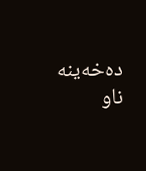دەخەینە ناو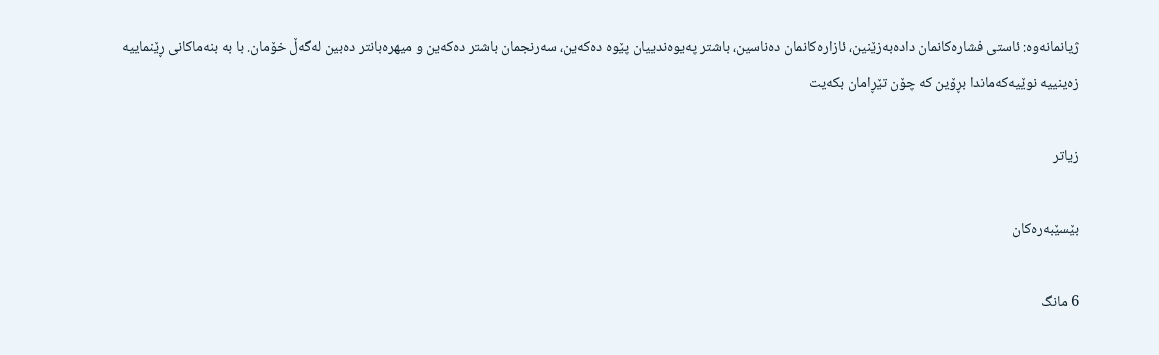ژیانمانەوە: ئاستی فشارەکانمان دادەبەزێنین، ئازارەکانمان دەناسین، باشتر پەیوەندیيان پێوە دەکەین، سەرنجمان باشتر دەکەین و میهرەبانتر دەبین لەگەڵ خۆمان. با بە بنەماکانی ڕێنماییە زەینییە نوێیەکەماندا بڕۆین کە چۆن تێڕامان بکەیت

زیاتر

بێسێبەرەکان

6 مانگ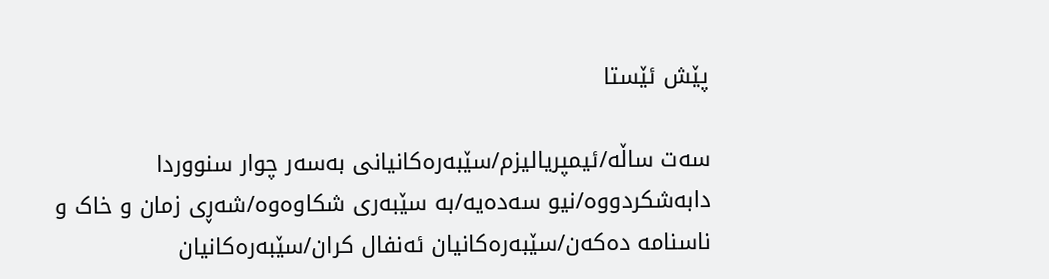پێش ئێستا

سەت ساڵە/ئیمپریالیزم/سێبەرەکانیانی بەسەر چوار سنووردا دابەشکردووە/نیو سەدەیە/بە سێبەری شکاوەوە/شەڕی زمان و خاک و ناسنامە دەکەن/سێبەرەکانیان ئەنفال کران/سێبەرەکانیان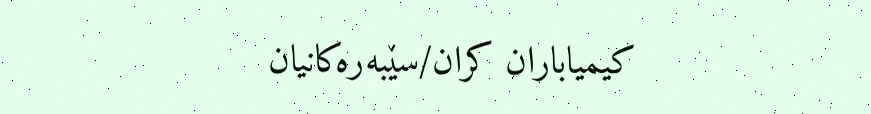کیمیاباران کران/سێبەرەکانیان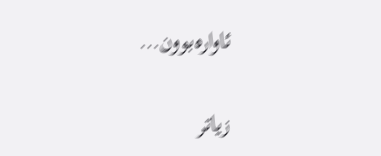ئاوارەبوون…

زیاتر